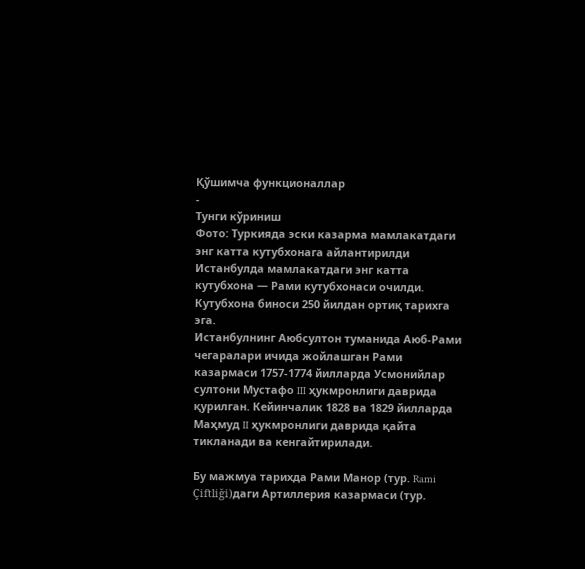Қўшимча функционаллар
-
Тунги кўриниш
Фото: Туркияда эски казарма мамлакатдаги энг катта кутубхонага айлантирилди
Истанбулда мамлакатдаги энг катта кутубхона — Рами кутубхонаси очилди. Кутубхона биноси 250 йилдан ортиқ тарихга эга.
Истанбулнинг Аюбсултон туманида Аюб-Рами чегаралари ичида жойлашган Рами казармаси 1757-1774 йилларда Усмонийлар султони Мустафо III ҳукмронлиги даврида қурилган. Кейинчалик 1828 ва 1829 йилларда Маҳмуд II ҳукмронлиги даврида қайта тикланади ва кенгайтирилади.

Бу мажмуа тарихда Рами Манор (тур. Rami Çiftliği)даги Артиллерия казармаси (тур.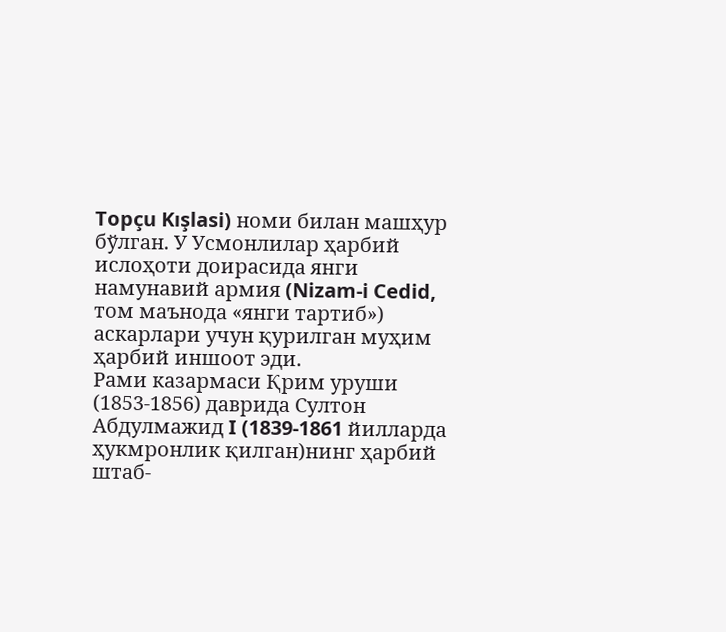Topçu Kışlasi) номи билан машҳур бўлган. У Усмонлилар ҳарбий ислоҳоти доирасида янги намунавий армия (Nizam-i Cedid, том маънода «янги тартиб») аскарлари учун қурилган муҳим ҳарбий иншоот эди.
Рами казармаси Қрим уруши (1853-1856) даврида Султон Абдулмажид I (1839-1861 йилларда ҳукмронлик қилган)нинг ҳарбий штаб-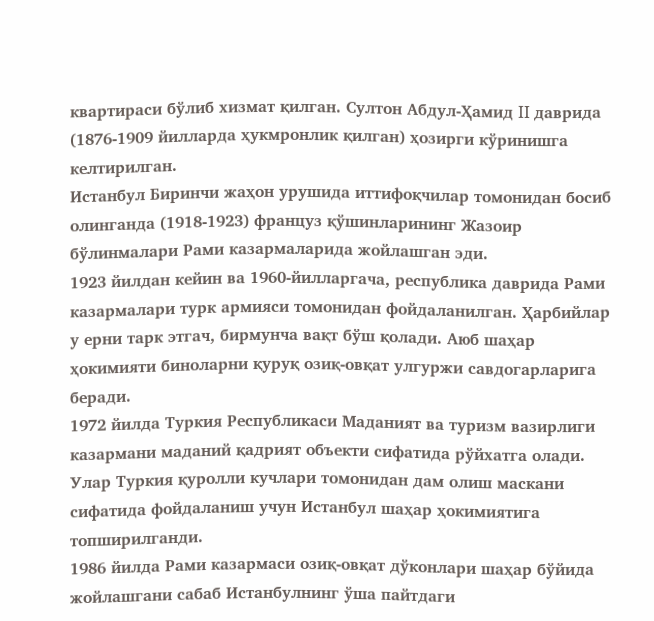квартираси бўлиб хизмат қилган. Cултон Абдул-Ҳамид II даврида (1876-1909 йилларда ҳукмронлик қилган) ҳозирги кўринишга келтирилган.
Истанбул Биринчи жаҳон урушида иттифоқчилар томонидан босиб олинганда (1918-1923) француз қўшинларининг Жазоир бўлинмалари Рами казармаларида жойлашган эди.
1923 йилдан кейин ва 1960-йилларгача, республика даврида Рами казармалари турк армияси томонидан фойдаланилган. Ҳарбийлар у ерни тарк этгач, бирмунча вақт бўш қолади. Аюб шаҳар ҳокимияти биноларни қуруқ озиқ-овқат улгуржи савдогарларига беради.
1972 йилда Туркия Республикаси Маданият ва туризм вазирлиги казармани маданий қадрият объекти сифатида рўйхатга олади. Улар Туркия қуролли кучлари томонидан дам олиш маскани сифатида фойдаланиш учун Истанбул шаҳар ҳокимиятига топширилганди.
1986 йилда Рами казармаси озиқ-овқат дўконлари шаҳар бўйида жойлашгани сабаб Истанбулнинг ўша пайтдаги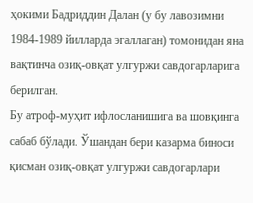ҳокими Бадриддин Далан (у бу лавозимни 1984-1989 йилларда эгаллаган) томонидан яна вақтинча озиқ-овқат улгуржи савдогарларига берилган.
Бу атроф-муҳит ифлосланишига ва шовқинга сабаб бўлади. Ўшандан бери казарма биноси қисман озиқ-овқат улгуржи савдогарлари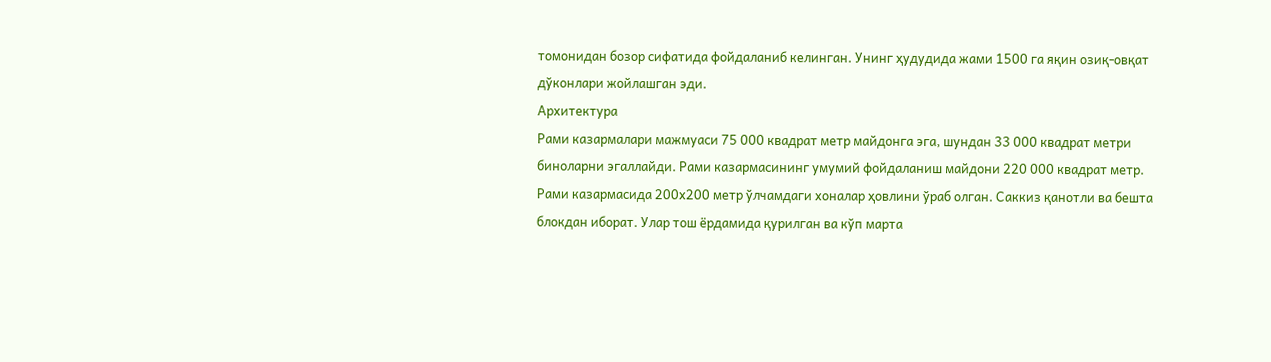томонидан бозор сифатида фойдаланиб келинган. Унинг ҳудудида жами 1500 га яқин озиқ-овқат дўконлари жойлашган эди.
Архитектура
Рами казармалари мажмуаси 75 000 квадрат метр майдонга эга, шундан 33 000 квадрат метри биноларни эгаллайди. Рами казармасининг умумий фойдаланиш майдони 220 000 квадрат метр.
Рами казармасида 200х200 метр ўлчамдаги хоналар ҳовлини ўраб олган. Саккиз қанотли ва бешта блокдан иборат. Улар тош ёрдамида қурилган ва кўп марта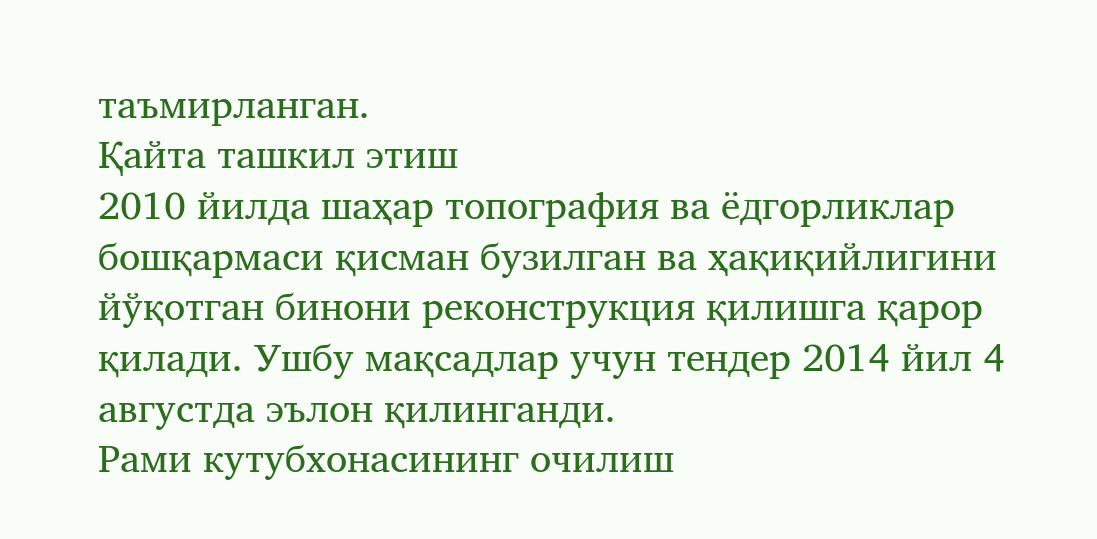таъмирланган.
Қайта ташкил этиш
2010 йилда шаҳар топография ва ёдгорликлар бошқармаси қисман бузилган ва ҳақиқийлигини йўқотган бинони реконструкция қилишга қарор қилади. Ушбу мақсадлар учун тендер 2014 йил 4 августда эълон қилинганди.
Рами кутубхонасининг очилиш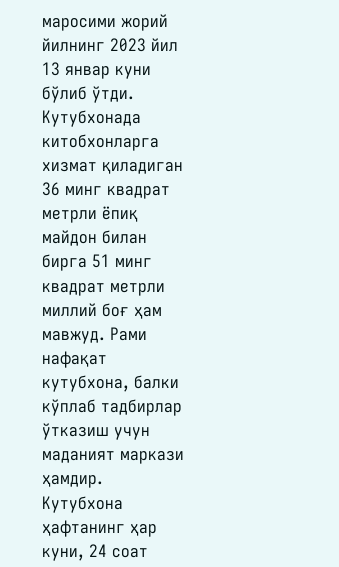маросими жорий йилнинг 2023 йил 13 январ куни бўлиб ўтди.
Кутубхонада китобхонларга хизмат қиладиган 36 минг квадрат метрли ёпиқ майдон билан бирга 51 минг квадрат метрли миллий боғ ҳам мавжуд. Рами нафақат кутубхона, балки кўплаб тадбирлар ўтказиш учун маданият маркази ҳамдир.
Кутубхона ҳафтанинг ҳар куни, 24 соат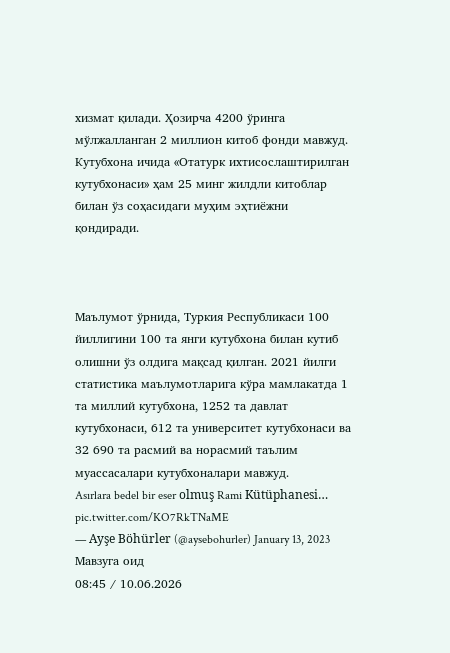хизмат қилади. Ҳозирча 4200 ўринга мўлжалланган 2 миллион китоб фонди мавжуд. Кутубхона ичида «Отатурк ихтисослаштирилган кутубхонаси» ҳам 25 минг жилдли китоблар билан ўз соҳасидаги муҳим эҳтиёжни қондиради.



Маълумот ўрнида, Туркия Республикаси 100 йиллигини 100 та янги кутубхона билан кутиб олишни ўз олдига мақсад қилган. 2021 йилги статистика маълумотларига кўра мамлакатда 1 та миллий кутубхона, 1252 та давлат кутубхонаси, 612 та университет кутубхонаси ва 32 690 та расмий ва норасмий таълим муассасалари кутубхоналари мавжуд.
Asırlara bedel bir eser olmuş Rami Kütüphanesi… pic.twitter.com/KO7RkTNaME
— Ayşe Böhürler (@aysebohurler) January 13, 2023
Мавзуга оид
08:45 / 10.06.2026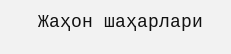Жаҳон шаҳарлари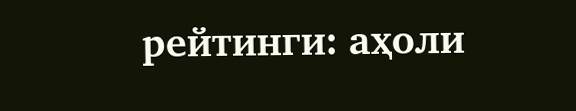рейтинги: аҳоли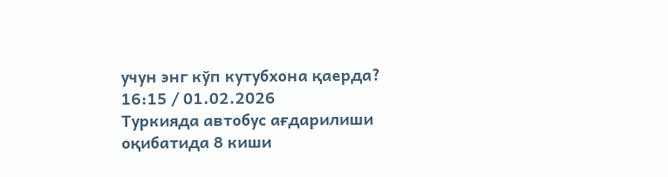учун энг кўп кутубхона қаерда?
16:15 / 01.02.2026
Туркияда автобус ағдарилиши оқибатида 8 киши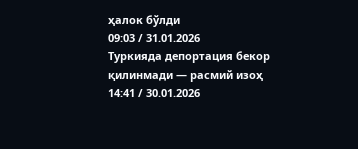ҳалок бўлди
09:03 / 31.01.2026
Туркияда депортация бекор қилинмади — расмий изоҳ
14:41 / 30.01.2026